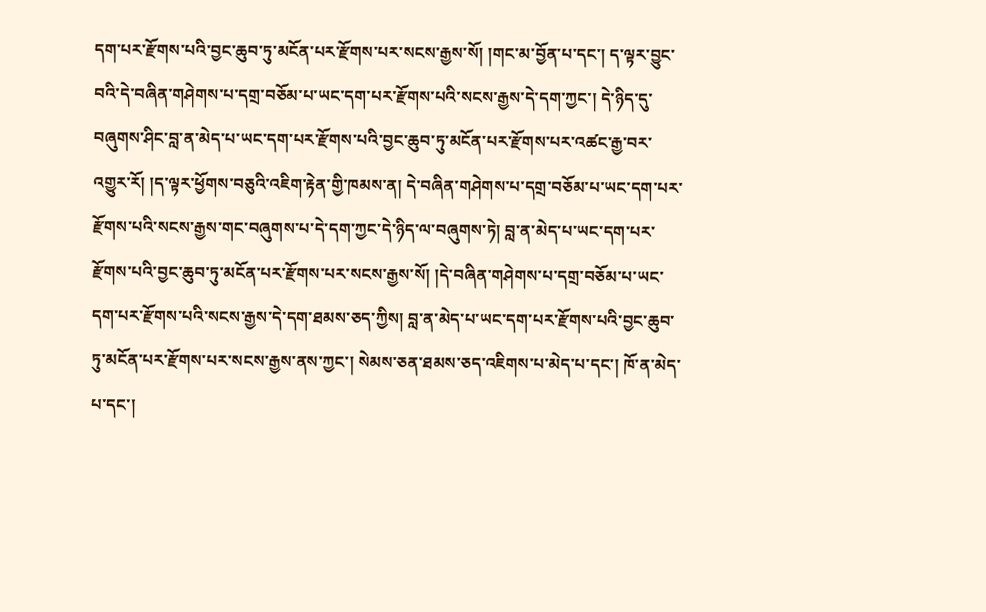དག་པར་རྫོགས་པའི་བྱང་ཆུབ་ཏུ་མངོན་པར་རྫོགས་པར་སངས་རྒྱས་སོ། །གང་མ་བྱོན་པ་དང་། ད་ལྟར་བྱུང་བའི་དེ་བཞིན་གཤེགས་པ་དགྲ་བཅོམ་པ་ཡང་དག་པར་རྫོགས་པའི་སངས་རྒྱས་དེ་དག་ཀྱང་། དེ་ཉིད་དུ་བཞུགས་ཤིང་བླ་ན་མེད་པ་ཡང་དག་པར་རྫོགས་པའི་བྱང་ཆུབ་ཏུ་མངོན་པར་རྫོགས་པར་འཚང་རྒྱ་བར་འགྱུར་རོ། །ད་ལྟར་ཕྱོགས་བཅུའི་འཇིག་རྟེན་གྱི་ཁམས་ན། དེ་བཞིན་གཤེགས་པ་དགྲ་བཅོམ་པ་ཡང་དག་པར་རྫོགས་པའི་སངས་རྒྱས་གང་བཞུགས་པ་དེ་དག་ཀྱང་དེ་ཉིད་ལ་བཞུགས་ཏེ། བླ་ན་མེད་པ་ཡང་དག་པར་རྫོགས་པའི་བྱང་ཆུབ་ཏུ་མངོན་པར་རྫོགས་པར་སངས་རྒྱས་སོ། །དེ་བཞིན་གཤེགས་པ་དགྲ་བཅོམ་པ་ཡང་དག་པར་རྫོགས་པའི་སངས་རྒྱས་དེ་དག་ཐམས་ཅད་ཀྱིས། བླ་ན་མེད་པ་ཡང་དག་པར་རྫོགས་པའི་བྱང་ཆུབ་ཏུ་མངོན་པར་རྫོགས་པར་སངས་རྒྱས་ནས་ཀྱང་། སེམས་ཅན་ཐམས་ཅད་འཇིགས་པ་མེད་པ་དང་། ཁོ་ན་མེད་པ་དང་།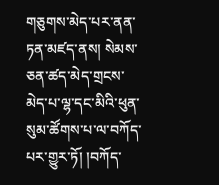གཅུགས་མེད་པར་ནན་ཏན་མཛད་ནས། སེམས་ཅན་ཚད་མེད་གྲངས་མེད་པ་ལྷ་དང་མིའི་ཕུན་སུམ་ཚོགས་པ་ལ་བཀོད་པར་གྱུར་ཏོ། །བཀོད་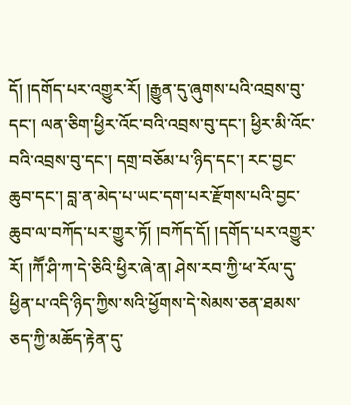དོ། །དགོད་པར་འགྱུར་རོ། །རྒྱུན་དུ་ཞུགས་པའི་འབྲས་བུ་དང་། ལན་ཅིག་ཕྱིར་འོང་བའི་འབྲས་བུ་དང་། ཕྱིར་མི་འོང་བའི་འབྲས་བུ་དང་། དགྲ་བཅོམ་པ་ཉིད་དང་། རང་བྱང་ཆུབ་དང་། བླ་ན་མེད་པ་ཡང་དག་པར་རྫོགས་པའི་བྱང་ཆུབ་ལ་བཀོད་པར་གྱུར་ཏོ། །བཀོད་དོ། །དགོད་པར་འགྱུར་རོ། །ཀཽ་ཤི་ཀ་དེ་ཅིའི་ཕྱིར་ཞེ་ན། ཤེས་རབ་ཀྱི་ཕ་རོལ་དུ་ཕྱིན་པ་འདི་ཉིད་ཀྱིས་སའི་ཕྱོགས་དེ་སེམས་ཅན་ཐམས་ཅད་ཀྱི་མཆོད་རྟེན་དུ་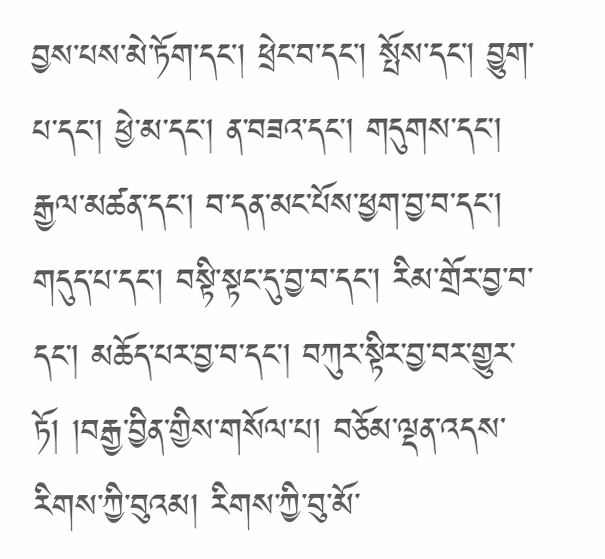བྱས་པས་མེ་ཏོག་དང་། ཕྲེང་བ་དང་། སྤོས་དང་། བྱུག་པ་དང་། ཕྱེ་མ་དང་། ན་བཟའ་དང་། གདུགས་དང་། རྒྱལ་མཚན་དང་། བ་དན་མང་པོས་ཕྱག་བྱ་བ་དང་། གདུད་པ་དང་། བསྟི་སྟང་དུ་བྱ་བ་དང་། རིམ་གྲོར་བྱ་བ་དང་། མཆོད་པར་བྱ་བ་དང་། བཀུར་སྟིར་བྱ་བར་གྱུར་ཏོ། །བརྒྱ་བྱིན་གྱིས་གསོལ་པ། བཅོམ་ལྡན་འདས་རིགས་ཀྱི་བུའམ། རིགས་ཀྱི་བུ་མོ་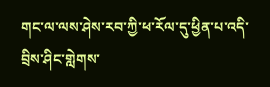གང་ལ་ལས་ཤེས་རབ་ཀྱི་ཕ་རོལ་དུ་ཕྱིན་པ་འདི་བྲིས་ཤིང་གླེགས་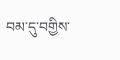བམ་དུ་བགྱིས་